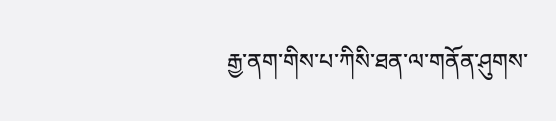རྒྱ་ནག་གིས་པ་ཀིསི་ཐན་ལ་གནོན་ཤུགས་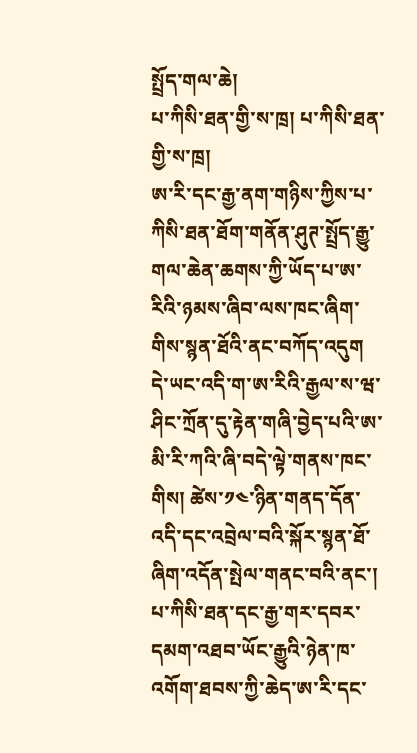སྤྲོད་གལ་ཆེ།
པ་ཀིསི་ཐན་གྱི་ས་ཁྲ། པ་ཀིསི་ཐན་གྱི་ས་ཁྲ།
ཨ་རི་དང་རྒྱ་ནག་གཉིས་ཀྱིས་པ་ཀིསི་ཐན་ཐོག་གནོན་ཤུཊ་སྤྲོད་རྒྱུ་གལ་ཆེན་ཆགས་ཀྱི་ཡོད་པ་ཨ་རིའི་ཉམས་ཞིབ་ལས་ཁང་ཞིག་གིས་སྙན་ཐོའི་ནང་བཀོད་འདུག
དེ་ཡང་འདི་ག་ཨ་རིའི་རྒྱལ་ས་ཝ་ཤིང་ཀྲོན་དུ་རྟེན་གཞི་བྱེད་པའི་ཨ་མི་རི་ཀའི་ཞི་བདེ་ལྟེ་གནས་ཁང་གིས། ཚེས་༡༤་ཉིན་གནད་དོན་འདི་དང་འབྲེལ་བའི་སྐོར་སྙན་ཐོ་ཞིག་འདོན་སྤེལ་གནང་བའི་ནང་། པ་ཀིསི་ཐན་དང་རྒྱ་གར་དབར་དམག་འཐབ་ཡོང་རྒྱུའི་ཉེན་ཁ་འགོག་ཐབས་ཀྱི་ཆེད་ཨ་རི་དང་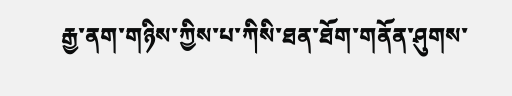རྒྱ་ནག་གཉིས་ཀྱིས་པ་ཀིསི་ཐན་ཐོག་གནོན་ཤུགས་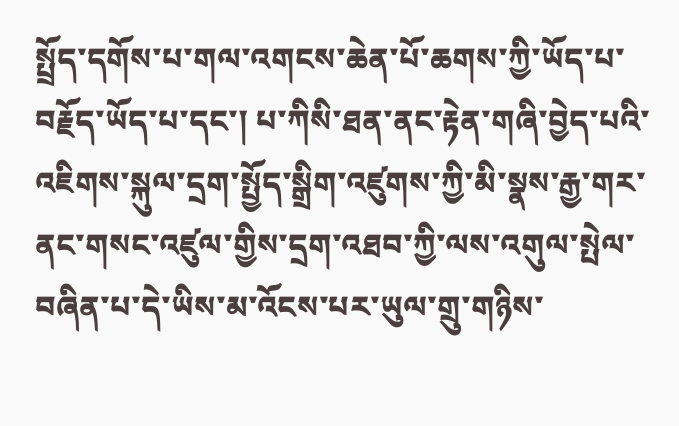སྤྲོད་དགོས་པ་གལ་འགངས་ཆེན་པོ་ཆགས་ཀྱི་ཡོད་པ་བརྗོད་ཡོད་པ་དང་། པ་ཀིསི་ཐན་ནང་རྟེན་གཞི་བྱེད་པའི་འཇིགས་སྐུལ་དྲག་སྤྱོད་སྒྲིག་འཛུགས་ཀྱི་མི་སྣས་རྒྱ་གར་ནང་གསང་འཛུལ་གྱིས་དྲག་འཐབ་ཀྱི་ལས་འགུལ་སྤེལ་བཞིན་པ་དེ་ཡིས་མ་འོངས་པར་ཡུལ་གྲུ་གཉིས་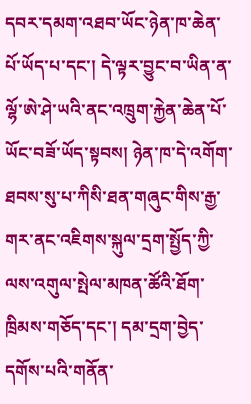དབར་དམག་འཐབ་ཡོང་ཉེན་ཁ་ཆེན་པོ་ཡོད་པ་དང་། དེ་ལྟར་བྱུང་བ་ཡིན་ན་ལྷོ་ཨེ་ཤེ་ཡའི་ནང་འཁྲུག་རྐྱེན་ཆེན་པོ་ཡོང་བཟོ་ཡོད་སྟབས། ཉེན་ཁ་དེ་འགོག་ཐབས་སུ་པ་ཀིསི་ཐན་གཞུང་གིས་རྒྱ་གར་ནང་འཇིགས་སྐུལ་དྲག་སྤྱོད་ཀྱི་ལས་འགུལ་སྤེལ་མཁན་ཚོའི་ཐོག་ཁྲིམས་གཅོད་དང་། དམ་དྲག་བྱེད་དགོས་པའི་གནོན་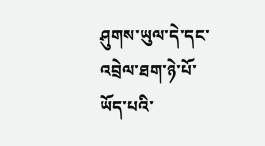ཤུགས་ཡུལ་དེ་དང་འབྲེལ་ཐག་ཉེ་པོ་ཡོད་པའི་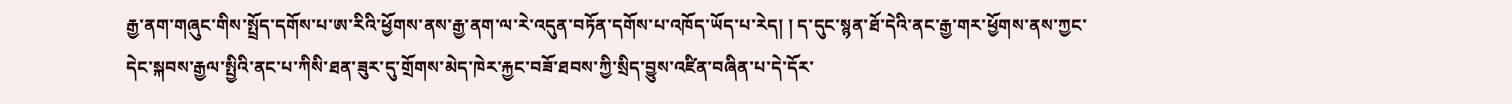རྒྱ་ནག་གཞུང་གིས་སྤྲོད་དགོས་པ་ཨ་རིའི་ཕྱོགས་ནས་རྒྱ་ནག་ལ་རེ་འདུན་བཏོན་དགོས་པ་འཁོད་ཡོད་པ་རེད། ། ད་དུང་སྙན་ཐོ་དེའི་ནང་རྒྱ་གར་ཕྱོགས་ནས་ཀྱང་དེང་སྐབས་རྒྱལ་སྤྱིའི་ནང་པ་ཀིསི་ཐན་ཟུར་དུ་གྲོགས་མེད་ཁེར་རྐྱང་བཟོ་ཐབས་ཀྱི་སྲིད་བྱུས་འཛིན་བཞིན་པ་དེ་དོར་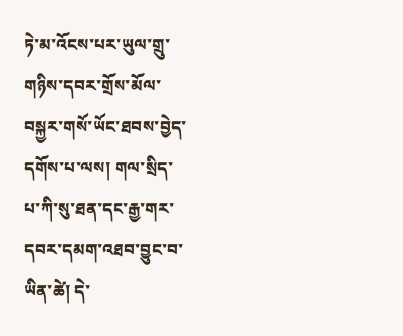ཏེ་མ་འོངས་པར་ཡུལ་གྲུ་གཉིས་དབར་གྲོས་མོལ་བསྐྱར་གསོ་ཡོང་ཐབས་བྱེད་དགོས་པ་ལས། གལ་སྲིད་པ་ཀི་སུ་ཐན་དང་རྒྱ་གར་དབར་དམག་འཐབ་བྱུང་བ་ཡིན་ཚེ། དེ་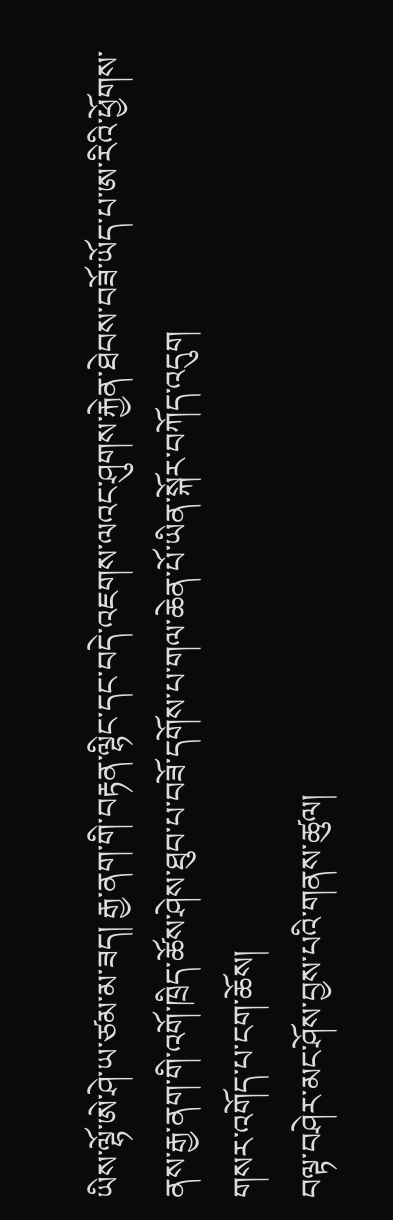ཡིས་ལྷོ་ཨེ་ཤེ་ཡ་ཙམ་མ་ཟད། རྒྱ་ནག་གི་བརྟན་ལྷིང་དང་བདེ་འཇགས་ལའང་ཤུགས་རྐྱེན་ཐེབས་བཟོ་ཡོད་པ་ཨ་རིའི་ཕྱོགས་ནས་རྒྱ་ནག་གི་འགོ་ཁྲིད་ཚོས་ཤེས་ཐུབ་པ་བཟོ་དགོས་པ་གལ་ཆེན་པོ་ཡིན་སྐོར་བཀོད་འདུག
གསར་འགོད་པ་ངག་ཆོས།
བལྟ་བཤེར་མང་ཤོས་བྱས་པའི་གནས་ཚུལ།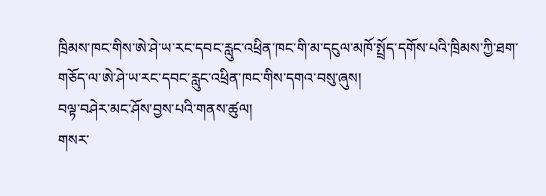ཁྲིམས་ཁང་གིས་ཨེ་ཤེ་ཡ་རང་དབང་རླུང་འཕྲིན་ཁང་གི་མ་དངུལ་མཁོ་སྤྲོད་དགོས་པའི་ཁྲིམས་ཀྱི་ཐག་གཅོད་ལ་ཨེ་ཤེ་ཡ་རང་དབང་རླུང་འཕྲིན་ཁང་གིས་དགའ་བསུ་ཞུས།
བལྟ་བཤེར་མང་ཤོས་བྱས་པའི་གནས་ཚུལ།
གསར་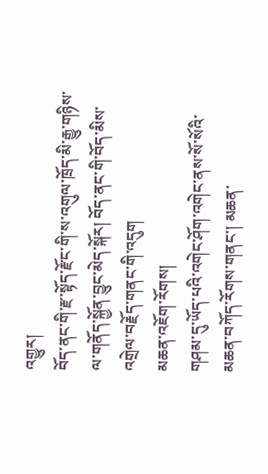འགྱུར།
བོད་ནང་གི་རྫ་སྟོད་རྫོང་གི་ས་འགུལ་ཁྲོད་མི་རྒྱུ་གཉིས་ལ་གནོད་སྐྱོན་བྱུང་མེད་སྐོར། བོད་ནང་གི་བོད་མིས་འགྲེལ་བརྗོད་གནང་གི་འདུག
མཆན་འཇོག་རོགས།
གཤམ་དུ་ཡོད་པའི་འགེང་ཤོག་འགེང་ནས་སོ་སོའི་མཆན་བཀོད་རོགས་གནང་། མཆན་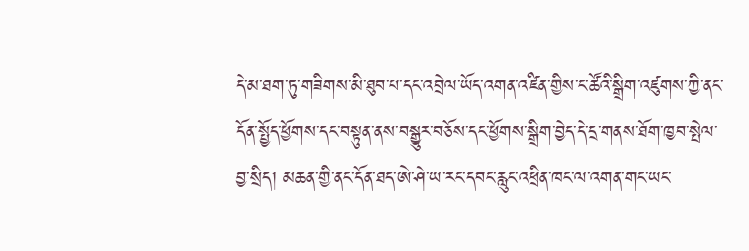དེ་མ་ཐག་ཏུ་གཟིགས་མི་ཐུབ་པ་དང་འབྲེལ་ཡོད་འགན་འཛིན་གྱིས་ང་ཚོའི་སྒྲིག་འཛུགས་ཀྱི་ནང་དོན་སྤྱོད་ཕྱོགས་དང་བསྟུན་ནས་བསྒྱུར་བཅོས་དང་ཕྱོགས་སྒྲིག་བྱེད་དེ་དྲ་གནས་ཐོག་ཁྱབ་སྤེལ་བྱ་སྲིད། མཆན་གྱི་ནང་དོན་ཐད་ཨེ་ཤེ་ཡ་རང་དབང་རླུང་འཕྲིན་ཁང་ལ་འགན་གང་ཡང་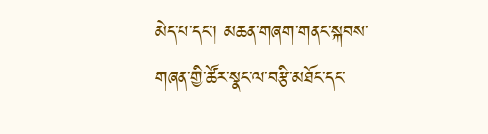མེད་པ་དང་། མཆན་གཞག་གནང་སྐབས་གཞན་གྱི་ཚོར་སྣང་ལ་བརྩི་མཐོང་དང་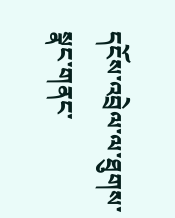དངོས་འབྲེལ་ལ་ཐུགས་སྣང་གནང་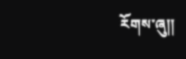རོགས་ཞུ༎